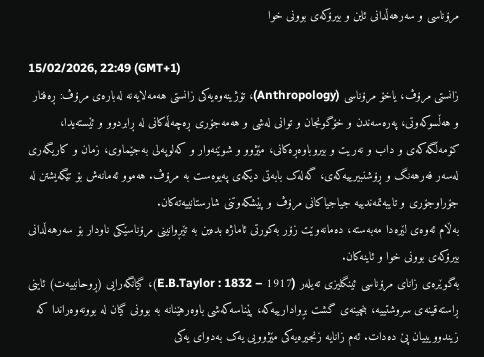مرۆناسی و سەرهەڵدانی ئاین و بیرۆکەی بوونی خوا

15/02/2026, 22:49 (GMT+1)
زانستی مرۆڤ، یاخۆ مرۆناسی (Anthropology)، تۆژینەوەیەکی زانستی هەمەلایەنە لەبارەی مرۆڤ: ڕەفتار و هەڵسوکەوتی، پەرەسەندن و خۆگونجان و توانی لەشی و هەمەجۆری ڕەچەڵەکانی لە ڕابردوو و ئێستەیدا، کۆمەڵگەکەی و داب و نەریت و بیروباوەڕەکانی، مێژوو و شوێنەوار و کەلوپەلی بەجێماوی، زمان و کاریگەری لەسەر فەرهەنگ و ڕۆشنبیرییەکەی، گەلەک بابەتی دیکەی پەیوەست بە مرۆڤ. هەموو ئەمانەش بۆ تێگەیشتن لە جۆراوجۆری و تایبەتمەندییە جیاجیاکانی مرۆڤ و پێشکەوتنی شارستانییەتەکان.
بەڵام ئەوەی لێرەدا مەبەستە، دەمانەوێت زۆر بەکورتی ئاماژە بدەین بە تێڕوانینی مرۆناسێکی ناودار بۆ سەرهەڵدانی بیرۆکەی بوونی خوا و ئاینەکان.
بەگوێرەی زانای مرۆناسی ئینگلیزی تەیلەر (E.B.Taylor : 1832 – 1917)، گیانگەرایی (ڕوحانییەت) ئاینی ڕاستەقینەی سروشتییە، بنچینەی گشت بڕوادارییەکە، پێناسەکەشی باوەرهێنانە بە بوونی گیان لە بوونەوەراندا کە زیندوویییان پێ دەدات. ئەم زانایە زنجیرەیەکی مێژوویی یەک بەدوای یەکی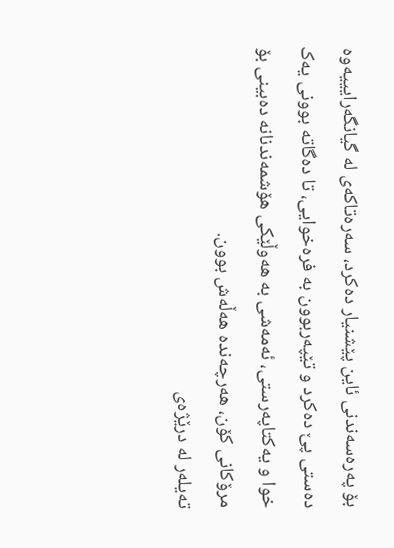بۆ پەرەسەندنی ئاین پێشنیار دەکرد، سەرەتاکەی لە گیانگەرایییەوە دەستی پێ دەکرد و تێپەربوون بە فرەخوایی، تا دەگاتە بوونی یەک خوا و یەکتاپەرستی، ئەمەشی بە هەوڵێکی هۆشمەندنانە دەبینی بۆ مرۆکانی کۆن، هەرچەندە هەڵەش بوون.
تەیلەر لە درێژەی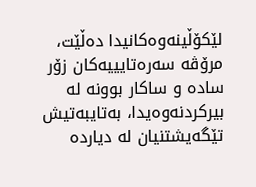لێکۆڵینەوەکانیدا دەڵێت، مرۆڤە سەرەتایییەکان زۆر سادە و ساکار بوونە لە بیرکردنەوەیدا، بەتایبەتیش تێگەیشتنیان لە دیاردە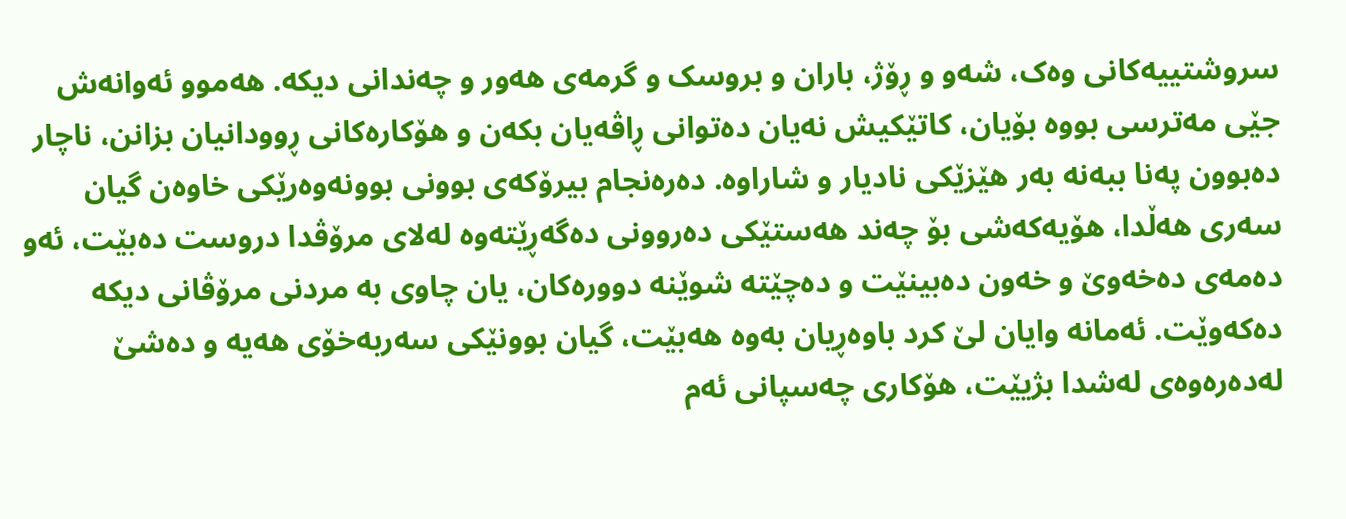سروشتییەکانی وەک، شەو و ڕۆژ، باران و بروسک و گرمەی هەور و چەندانی دیکە. هەموو ئەوانەش جێی مەترسی بووە بۆیان، کاتێکیش نەیان دەتوانی ڕاڤەیان بکەن و هۆکارەکانی ڕوودانیان بزانن، ناچار دەبوون پەنا ببەنە بەر هێزێکی نادیار و شاراوە. دەرەنجام بیرۆکەی بوونی بوونەوەرێکی خاوەن گیان سەری هەڵدا، هۆیەکەشی بۆ چەند هەستێکی دەروونی دەگەڕێتەوە لەلای مرۆڤدا دروست دەبێت، ئەو دەمەی دەخەوێ و خەون دەبینێت و دەچێتە شوێنە دوورەکان، یان چاوی بە مردنی مرۆڤانی دیکە دەکەوێت. ئەمانە وایان لێ کرد باوەڕیان بەوە هەبێت، گیان بوونێکی سەربەخۆی هەیە و دەشێ لەدەرەوەی لەشدا بژیێت، هۆکاری چەسپانی ئەم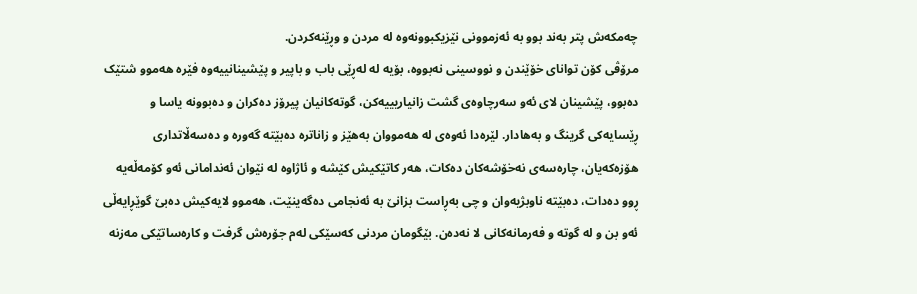چەمکەش پتر بەند بوو بە ئەزموونی نێزیکبوونەوە لە مردن و وڕێنەکردن.
مرۆڤی کۆن توانای خۆێندن و نووسینی نەبووە، بۆیە لە لەڕێی باب و باپیر و پێشینانییەوە فێرە هەموو شتێک دەبوو، پێشینان لای ئەو سەرچاوەی گشت زانیاریییەکن، گوتەکانیان پیرۆز دەکران و دەبوونە یاسا و ڕێسایەکی گرینگ و بەهادار. لێرەدا ئەوەی لە هەمووان بەهێز و زاناترە دەبێتە گەورە و دەسەڵاتداری هۆزەکەیان، چارەسەی نەخۆشەکان دەکات، هەر کاتێکیش کێشە و ئاژاوە لە نێوان ئەندامانی ئەو کۆمەڵەیە ڕوو دەدات، دەبێتە ناوبژیەوان و چی بەڕاست بزانێ بە ئەنجامی دەگەینێت، هەموو لایەکیش دەبێ گوێڕایەڵی ئەو بن و لە گوتە و فەرمانەکانی لا نەدەن. بێگومان مردنی کەسێکی لەم جۆرەش گرفت و کارەساتێکی مەزنە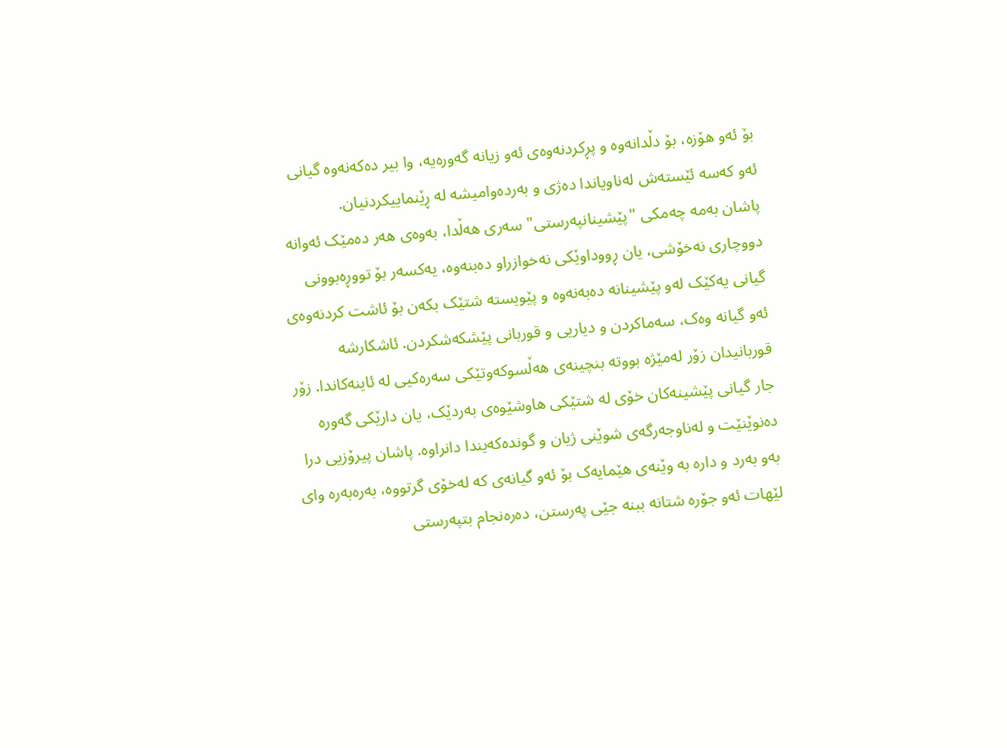بۆ ئەو هۆزە، بۆ دڵدانەوە و پڕکردنەوەی ئەو زیانە گەورەیە، وا بیر دەکەنەوە گیانی ئەو کەسە ئێستەش لەناویاندا دەژی و بەردەوامیشە لە ڕێنماییکردنیان.
پاشان بەمە چەمکی "پێشینانپەرستی" سەری هەڵدا، بەوەی هەر دەمێک ئەوانە دووچاری نەخۆشی، یان ڕووداوێکی نەخوازراو دەبنەوە، یەکسەر بۆ تووڕەبوونی گیانی یەکێک لەو پێشینانە دەبەنەوە و پێویستە شتێک بکەن بۆ ئاشت کردنەوەی ئەو گیانە وەک، سەماکردن و دیاریی و قوربانی پێشکەشکردن. ئاشکارشە قوربانیدان زۆر لەمێژە بووتە بنچینەی هەڵسوکەوتێکی سەرەکیی لە ئاینەکاندا. زۆر جار گیانی پێشینەکان خۆی لە شتێکی هاوشێوەی بەردێک، یان دارێکی گەورە دەنوێنێت و لەناوجەرگەی شوێنی ژیان و گوندەکەیندا دانراوە. پاشان پیرۆزیی درا بەو بەرد و دارە بە وێنەی هێمایەک بۆ ئەو گیانەی کە لەخۆی گرتووە، بەرەبەرە وای لێهات ئەو جۆرە شتانە ببنە جێی پەرستن، دەرەنجام بتپەرستی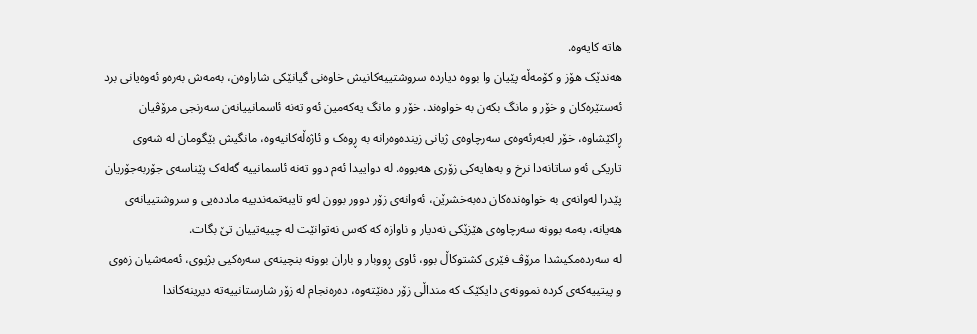هاتە کایەوە.
هەندێک هۆز و کۆمەڵە پێیان وا بووە دیاردە سروشتییەکانیش خاوەنی گیانێکی شاراوەن، بەمەش بەرەو ئەوەیانی برد ئەستێرەکان و خۆر و مانگ بکەن بە خواوەند. خۆر و مانگ یەکەمین ئەو تەنە ئاسمانییانەن سەرنجی مرۆڤیان ڕاکێشاوە، خۆر لەبەرئەوەی سەرچاوەی ژیانی زیندەوەرانە بە ڕوەک و ئاژەڵەکانیەوە، مانگیش بێگومان لە شەوی تاریکی ئەو ساتانەدا نرخ و بەهایەکی زۆری هەبووە. لە دواییدا ئەم دوو تەنە ئاسمانییە گەلەک پێناسەی جۆربەجۆریان پێدرا لەوانەی بە خواوەندەکان دەبەخشرێن، ئەوانەی زۆر دوور بوون لەو تایبەتمەندییە ماددەیی و سروشتییانەی هەیانە، بەمە بوونە سەرچاوەی هێزێکی نەدیار و ناوازە کە کەس نەتوانێت لە چییەتییان تێ بگات.
لە سەردەمکیشدا مرۆڤ فێری کشتوکاڵ بوو، ئاوی ڕووبار و باران بوونە بنچینەی سەرەکیی بژیوی، ئەمەشیان زەوی و پیتییەکەی کردە نموونەی دایکێک کە منداڵی زۆر دەنێتەوە، دەرەنجام لە زۆر شارستانییەتە دیرینەکاندا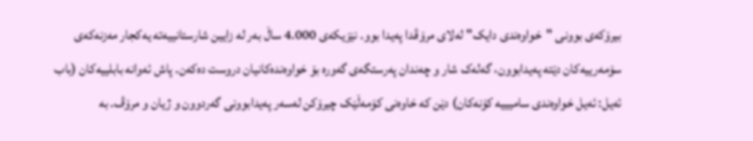بیرۆکەی بوونی "خواوەندی دایک" لەلای مرۆڤدا پەیدا بوو. نێزیکەی 4.000 ساڵ بەر لە زایین شارستانییەتە یەکجار مەزنەکەی سۆمەرییەکان دێتە پەیدابوون، گەلەک شار و چەندان پەرستگەی گەورە بۆ خواوەندەکانیان دروست دەکەن. پاش ئەوانە بابلییەکان (باب ئەیل: ئەیل خواوەندی سامیییە کۆنەکان) دێن کە خاوەنی کۆمەڵێک چیرۆکن لەسەر پەیدابوونی گەردوون و ژیان و مرۆڤ. بە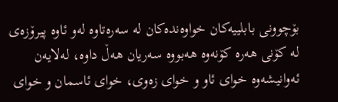بۆچوونی بابلییەکان خواوەندەکان لە سەرەتاوە لەو ئاوە پیرۆزەی لە کۆنی هەرە کۆنەوە هەبووە سەریان هەڵ داوە، لەلایەن ئەوانیشەوە خوای ئاو و خوای زەوی، خوای ئاسمان و خوای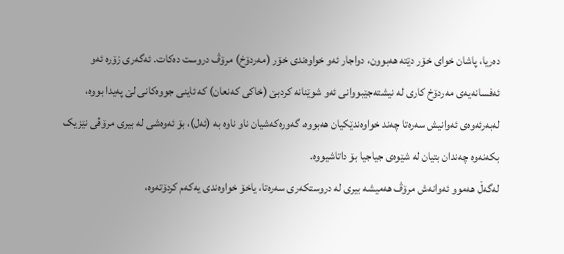دەریا، پاشان خوای خۆر دێتە هەبوون، دواجار ئەو خواوەندی خۆر (مەردۆخ) مرۆڤ دروست دەکات. ئەگەری زۆرە ئەو ئەفسانەیەی مەردۆخ کاری لە نیشتەجێبووانی ئەو شوێنانە کردبێ (خاکی کەنعان) کە ئاینی جووەکانی لێ پەیدا بووە، لەبەرئەوەی ئەوانیش سەرەتا چەند خواوەندێکیان هەبووە، گەورەکەشیان ناو ناوە بە (ئەل)، بۆ ئەوەشی لە بیری مرۆڤی نێزیک بکەنەوە چەندان بتیان لە شێوەی جیاجیا بۆ داتاشیووە.
لەگەڵ هەموو ئەوانەش مرۆڤ هەمیشە بیری لە دروستکەری سەرەتا، یاخۆ خواوەندی یەکەم کردۆتەوە،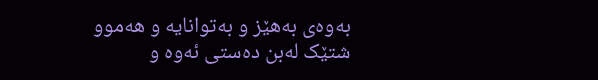بەوەی بەهێز و بەتوانایە و هەموو شتێک لەبن دەستی ئەوە و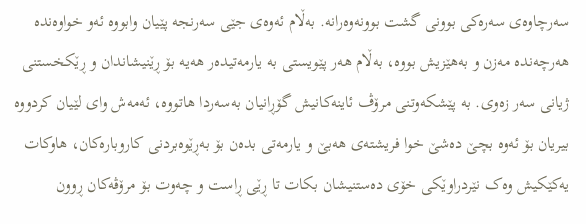سەرچاوەی سەرەکی بوونی گشت بوونەوەرانە. بەڵام ئەوەی جێی سەرنجە پێیان وابووە ئەو خواوەندە هەرچەندە مەزن و بەهێزیش بووە، بەڵام هەر پێویستی بە یارمەتیدەر هەیە بۆ ڕێنیشاندان و ڕێکخستنی ژیانی سەر زەوی. بە پێشکەوتنی مرۆڤ ئاینەکانیش گۆڕانیان بەسەردا هاتووە، ئەمەش وای لێیان کردووە بیریان بۆ ئەوە بچێ دەشێ خوا فریشتەی هەبێ و یارمەتی بدەن بۆ بەڕێوەبردنی کاروبارەکان، هاوکات یەکێکیش وەک نێردراوێکی خۆی دەستنیشان بکات تا ڕێی ڕاست و چەوت بۆ مرۆڤەکان ڕوون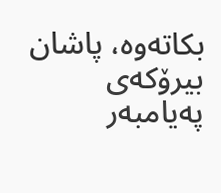بکاتەوە، پاشان بیرۆکەی پەیامبەر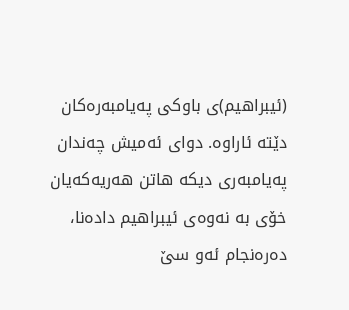(ئیبراهیم)ی باوکی پەیامبەرەکان دێتە ئاراوە. دوای ئەمیش چەندان پەیامبەری دیکە هاتن هەریەکەیان خۆی بە نەوەی ئیبراهیم دادەنا، دەرەنجام ئەو سێ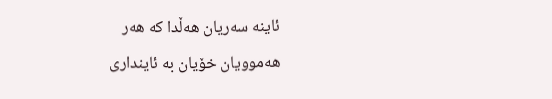ئاینە سەریان هەڵدا کە هەر هەموویان خۆیان بە ئاینداری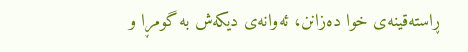ڕاستەقینەی خوا دەزانن، ئەوانەی دیکەش بە گومڕا و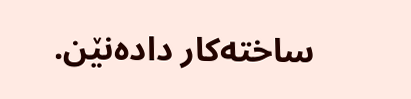ساختەکار دادەنێن.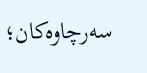سەرچاوەکان؛